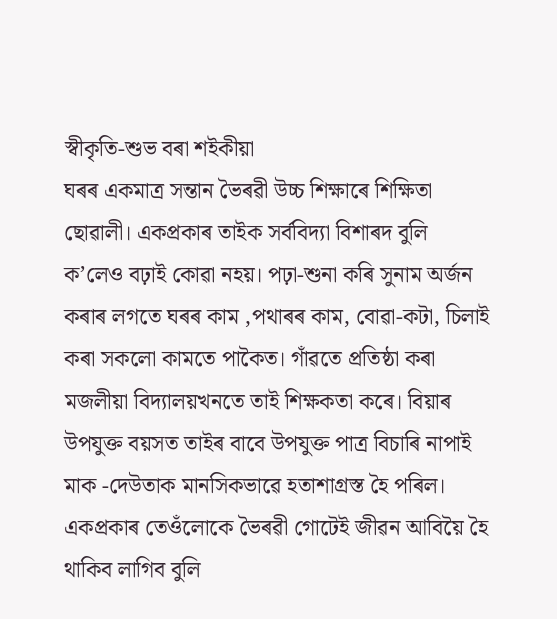স্বীকৃতি-শুভ বৰা শইকীয়া
ঘৰৰ একমাত্ৰ সন্তান ভৈৰৱী উচ্চ শিক্ষাৰে শিক্ষিতা ছোৱালী। একপ্ৰকাৰ তাইক সৰ্ববিদ্যা বিশাৰদ বুলি ক’লেও বঢ়াই কোৱা নহয়। পঢ়া-শুনা কৰি সুনাম অৰ্জন কৰাৰ লগতে ঘৰৰ কাম ,পথাৰৰ কাম, বোৱা-কটা, চিলাই কৰা সকলো কামতে পাকৈত। গাঁৱতে প্ৰতিষ্ঠা কৰা মজলীয়া বিদ্যালয়খনতে তাই শিক্ষকতা কৰে। বিয়াৰ উপযুক্ত বয়সত তাইৰ বাবে উপযুক্ত পাত্ৰ বিচাৰি নাপাই মাক -দেউতাক মানসিকভাৱে হতাশাগ্ৰস্ত হৈ পৰিল। একপ্ৰকাৰ তেওঁলোকে ভৈৰৱী গোটেই জীৱন আবিয়ৈ হৈ থাকিব লাগিব বুলি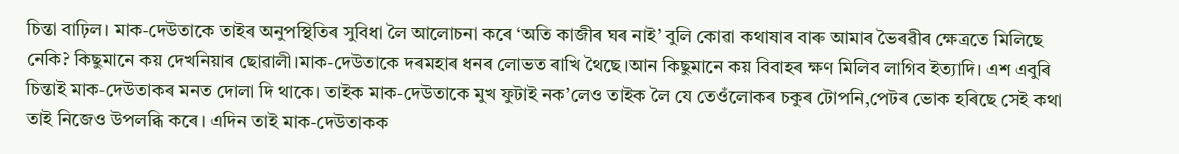চিন্তা বাঢ়িল। মাক-দেউতাকে তাইৰ অনুপস্থিতিৰ সুবিধা লৈ আলোচনা কৰে ‘অতি কাজীৰ ঘৰ নাই’ বুলি কোৱা কথাষাৰ বাৰু আমাৰ ভৈৰৱীৰ ক্ষেত্ৰতে মিলিছে নেকি? কিছুমানে কয় দেখনিয়াৰ ছোৱালী।মাক-দেউতাকে দৰমহাৰ ধনৰ লোভত ৰাখি থৈছে।আন কিছুমানে কয় বিবাহৰ ক্ষণ মিলিব লাগিব ইত্যাদি। এশ এবুৰি চিন্তাই মাক-দেউতাকৰ মনত দোলা দি থাকে। তাইক মাক-দেউতাকে মুখ ফুটাই নক’লেও তাইক লৈ যে তেওঁলোকৰ চকুৰ টোপনি,পেটৰ ভোক হৰিছে সেই কথা তাই নিজেও উপলব্ধি কৰে। এদিন তাই মাক-দেউতাকক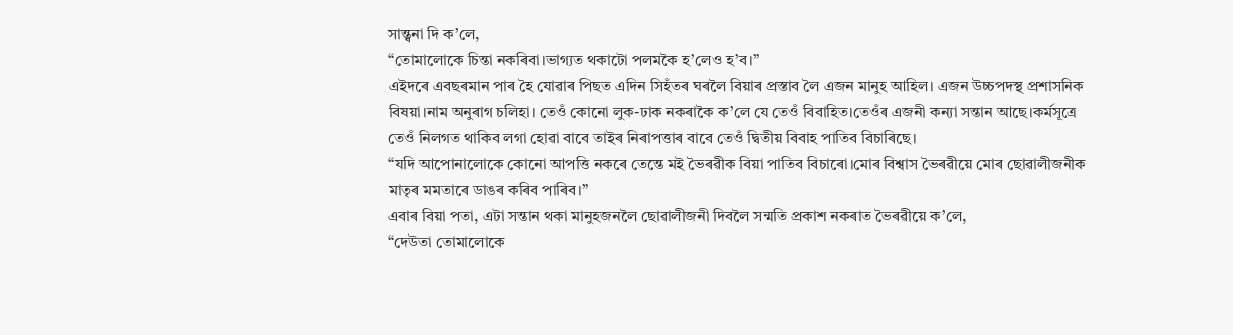সান্ত্বনা দি ক’লে,
“তোমালোকে চিন্তা নকৰিবা।ভাগ্যত থকাটো পলমকৈ হ’লেও হ’ব।”
এইদৰে এবছৰমান পাৰ হৈ যোৱাৰ পিছত এদিন সিহঁতৰ ঘৰলৈ বিয়াৰ প্ৰস্তাব লৈ এজন মানুহ আহিল। এজন উচ্চপদস্থ প্ৰশাসনিক বিষয়া।নাম অনুৰাগ চলিহা। তেওঁ কোনো লুক-ঢাক নকৰাকৈ ক’লে যে তেওঁ বিবাহিত।তেওঁৰ এজনী কন্যা সন্তান আছে।কৰ্মসূত্ৰে তেওঁ নিলগত থাকিব লগা হোৱা বাবে তাইৰ নিৰাপত্তাৰ বাবে তেওঁ দ্বিতীয় বিবাহ পাতিব বিচাৰিছে।
“যদি আপোনালোকে কোনো আপত্তি নকৰে তেন্তে মই ভৈৰৱীক বিয়া পাতিব বিচাৰো।মোৰ বিশ্বাস ভৈৰৱীয়ে মোৰ ছোৱালীজনীক মাতৃৰ মমতাৰে ডাঙৰ কৰিব পাৰিব।”
এবাৰ বিয়া পতা, এটা সন্তান থকা মানুহজনলৈ ছোৱালীজনী দিবলৈ সন্মতি প্ৰকাশ নকৰাত ভৈৰৱীয়ে ক’লে,
“দেউতা তোমালোকে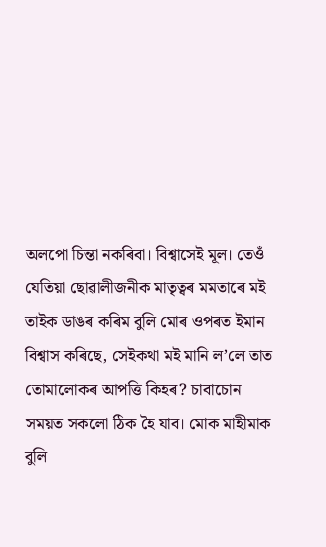অলপো চিন্তা নকৰিবা। বিশ্বাসেই মূল। তেওঁ যেতিয়া ছোৱালীজনীক মাতৃত্বৰ মমতাৰে মই তাইক ডাঙৰ কৰিম বুলি মোৰ ওপৰত ইমান বিশ্বাস কৰিছে, সেইকথা মই মানি ল’লে তাত তোমালোকৰ আপত্তি কিহৰ? চাবাচোন সময়ত সকলো ঠিক হৈ যাব। মোক মাহীমাক বুলি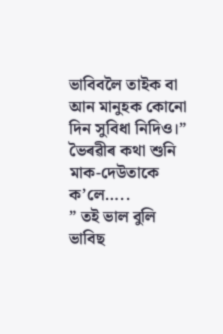ভাবিবলৈ তাইক বা আন মানুহক কোনো দিন সুবিধা নিদিও।”
ভৈৰৱীৰ কথা শুনি মাক-দেউতাকে ক’লে…..
” তই ভাল বুলি ভাবিছ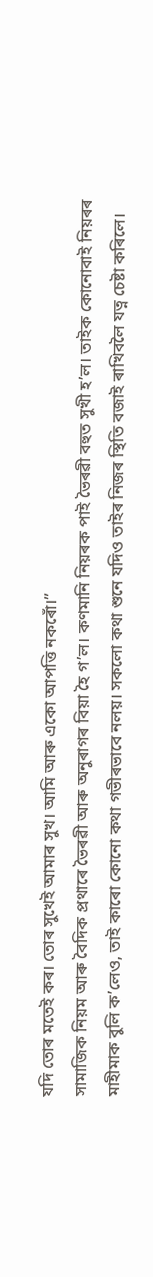যদি তোৰ মতেই কৰ। তোৰ সুখেই আমাৰ সুখ। আমি আৰু একো আপত্তি নকৰোঁ।”
সামাজিক নিয়ম আৰু বৈদিক প্ৰথাৰে ভৈৰৱী আৰু অনুৰাগৰ বিয়া হৈ গ’ল। কণমানি নিয়ৰক পাই ভৈৰৱী বহুত সুখী হ’ল। তাইক কোনোবাই নিয়ৰৰ মাহীমাক বুলি ক’লেও, তাই কাৰো কোনো কথা গভীৰভাবে নলয়। সকলো কথা শুনে যদিও তাইৰ নিজৰ স্থিতি বজাই ৰাখিবলৈ যত্ন চেষ্টা কৰিলে।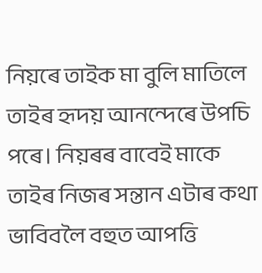নিয়ৰে তাইক মা বুলি মাতিলে তাইৰ হৃদয় আনন্দেৰে উপচি পৰে। নিয়ৰৰ বাবেই মাকে তাইৰ নিজৰ সন্তান এটাৰ কথা ভাবিবলৈ বহুত আপত্তি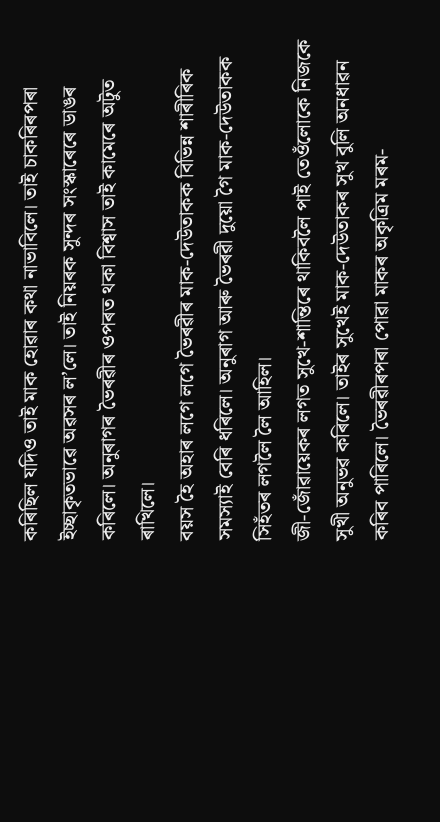কৰিছিল যদিও তাই মাক হোৱাৰ কথা নাভাবিলে। তাই চাকৰিৰপৰা ইচ্ছাকৃতভাৱে অৱসৰ ল’লে। তাই নিয়ৰক সুন্দৰ সংস্কাৰেৰে ডাঙৰ কৰিলে। অনুৰাগৰ ভৈৰৱীৰ ওপৰত থকা বিশ্বাস তাই কামেৰে অটুত ৰাখিলে।
বয়স হৈ অহাৰ লগে লগে ভৈৰৱীৰ মাক-দেউতাকক বিভিন্ন শাৰীৰিক সমস্যাই বেৰি ধৰিলে। অনুৰাগ আৰু ভৈৰৱী দুয়ো গৈ মাক-দেউতাকক সিহঁতৰ লগলৈ লৈ আহিল।
জী-জোঁৱায়েকৰ লগত সুখে-শান্তিৰে থাকিবলৈ পাই তেওঁলোকে নিজকে সুখী অনুভৱ কৰিলে। তাইৰ সুখেই মাক-দেউতাকৰ সুখ বুলি অনধাৱন কৰিব পাৰিলে। ভৈৰৱীৰপৰা পোৱা মাকৰ অকৃত্ৰিম মৰম-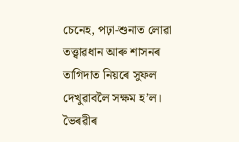চেনেহ, পঢ়া-শুনাত লোৱা তত্ত্বাৱধান আৰু শাসনৰ তাগিদাত নিয়ৰে সুফল দেখুৱাবলৈ সক্ষম হ’ল। ভৈৰৱীৰ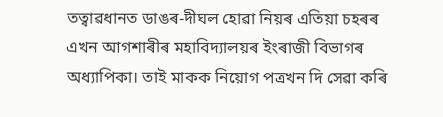তত্বাৱধানত ডাঙৰ-দীঘল হোৱা নিয়ৰ এতিয়া চহৰৰ এখন আগশাৰীৰ মহাবিদ্যালয়ৰ ইংৰাজী বিভাগৰ অধ্যাপিকা। তাই মাকক নিয়োগ পত্ৰখন দি সেৱা কৰি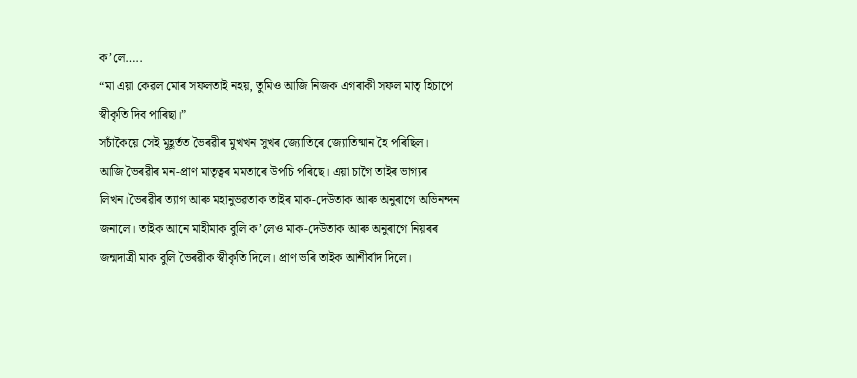ক’লে…..
“মা এয়া কেৱল মোৰ সফলতাই নহয়, তুমিও আজি নিজক এগৰাকী সফল মাতৃ হিচাপে স্বীকৃতি দিব পাৰিছা।”
সচাঁকৈয়ে সেই মূহূৰ্তত ভৈৰৱীৰ মুখখন সুখৰ জ্যোতিৰে জ্যোতিষ্মান হৈ পৰিছিল।
আজি ভৈৰৱীৰ মন-প্ৰাণ মাতৃত্বৰ মমতাৰে উপচি পৰিছে। এয়া চাগৈ তাইৰ ভাগ্যৰ লিখন।ভৈৰৱীৰ ত্যাগ আৰু মহানুভৱতাক তাইৰ মাক-দেউতাক আৰু অনুৰাগে অভিনন্দন জনালে। তাইক আনে মাহীমাক বুলি ক’লেও মাক-দেউতাক আৰু অনুৰাগে নিয়ৰৰ জন্মদাত্ৰী মাক বুলি ভৈৰৱীক স্বীকৃতি দিলে। প্ৰাণ ভৰি তাইক আশীৰ্বাদ দিলে।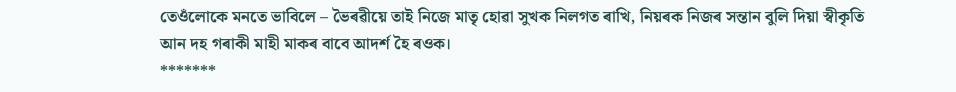তেওঁলোকে মনতে ভাবিলে – ভৈৰৱীয়ে তাই নিজে মাতৃ হোৱা সুখক নিলগত ৰাখি, নিয়ৰক নিজৰ সন্তান বুলি দিয়া স্বীকৃতি আন দহ গৰাকী মাহী মাকৰ বাবে আদৰ্শ হৈ ৰওক।
*******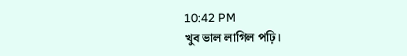10:42 PM
খুব ভাল লাগিল পঢ়ি।